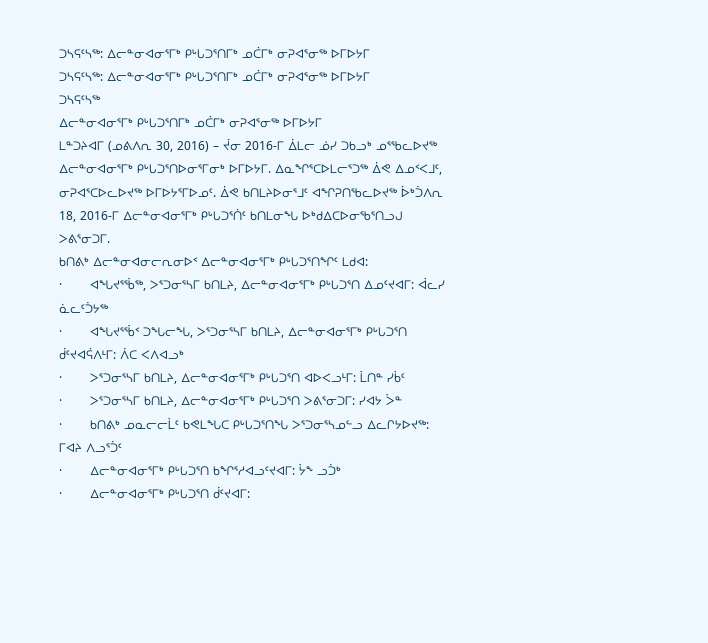ᑐᓴᕋᑦᓴᖅ: ᐃᓕᓐᓂᐊᓂᕐᒥᒃ ᑭᒡᒐᑐᕐᑎᒥᒃ ᓄᑖᒥᒃ ᓂᕈᐊᕐᓂᖅ ᐅᒥᐅᔭᒥ
ᑐᓴᕋᑦᓴᖅ: ᐃᓕᓐᓂᐊᓂᕐᒥᒃ ᑭᒡᒐᑐᕐᑎᒥᒃ ᓄᑖᒥᒃ ᓂᕈᐊᕐᓂᖅ ᐅᒥᐅᔭᒥ
ᑐᓴᕋᑦᓴᖅ
ᐃᓕᓐᓂᐊᓂᕐᒥᒃ ᑭᒡᒐᑐᕐᑎᒥᒃ ᓄᑖᒥᒃ ᓂᕈᐊᕐᓂᖅ ᐅᒥᐅᔭᒥ
ᒪᓐᑐᔨᐊᒥ (ᓄᕕᐱᕆ 30, 2016) – ᔫᓂ 2016-ᒥ ᐄᒪᓕ ᓅᓯ ᑐᑲᓗᒃ ᓄᕐᖃᓚᐅᔪᖅ ᐃᓕᓐᓂᐊᓂᕐᒥᒃ ᑭᒡᒐᑐᕐᑎᐅᓂᕐᒥᓂᒃ ᐅᒥᐅᔭᒥ. ᐃᓇᖏᕐᑕᐅᒪᓕᕐᑐᖅ ᐄᕙ ᐃᓄᑉᐸᒧᑦ, ᓂᕈᐊᕐᑕᐅᓚᐅᔪᖅ ᐅᒥᐅᔭᕐᒥᐅᓄᑦ. ᐄᕙ ᑲᑎᒪᔨᐅᓂᕐᒧᑦ ᐊᖏᕈᑎᖃᓚᐅᔪᖅ ᐆᒃᑑᐱᕆ 18, 2016-ᒥ ᐃᓕᓐᓂᐊᓂᕐᒥᒃ ᑭᒡᒐᑐᕐᑏᑦ ᑲᑎᒪᓂᖓ ᐅᒃᑯᐃᑕᐅᓂᖃᕐᑎᓗᒍ ᐳᕕᕐᓂᑐᒥ.
ᑲᑎᕕᒃ ᐃᓕᓐᓂᐊᓂᓕᕆᓂᐅᑉ ᐃᓕᓐᓂᐊᓂᕐᒥᒃ ᑭᒡᒐᑐᕐᑎᖏᑦ ᒪᑯᐊ:
·       ᐊᖓᔪᕐᖄᖅ, ᐳᕐᑐᓂᕐᓴᒥ ᑲᑎᒪᔨ, ᐃᓕᓐᓂᐊᓂᕐᒥᒃ ᑭᒡᒐᑐᕐᑎ ᐃᓄᑦᔪᐊᒥ: ᐋᓚᓯ ᓈᓚᑦᑑᔭᖅ
·       ᐊᖓᔪᕐᖄᑉ ᑐᖓᓕᖓ, ᐳᕐᑐᓂᕐᓴᒥ ᑲᑎᒪᔨ, ᐃᓕᓐᓂᐊᓂᕐᒥᒃ ᑭᒡᒐᑐᕐᑎ ᑰᑦᔪᐊᕌᐱᒻᒥ: ᐲᑕ ᐸᐱᐊᓗᒃ
·       ᐳᕐᑐᓂᕐᓴᒥ ᑲᑎᒪᔨ, ᐃᓕᓐᓂᐊᓂᕐᒥᒃ ᑭᒡᒐᑐᕐᑎ ᐊᐅᐸᓗᒻᒥ: ᒫᑎᓐ ᓯᑳᑦ
·       ᐳᕐᑐᓂᕐᓴᒥ ᑲᑎᒪᔨ, ᐃᓕᓐᓂᐊᓂᕐᒥᒃ ᑭᒡᒐᑐᕐᑎ ᐳᕕᕐᓂᑐᒥ: ᓯᐊᔭ ᐴᓐ
·       ᑲᑎᕕᒃ ᓄᓇᓕᓕᒫᑦ ᑲᕙᒪᖓᑕ ᑭᒡᒐᑐᕐᑎᖓ ᐳᕐᑐᓂᕐᓴᓄᓪᓗ ᐃᓚᒋᔭᐅᔪᖅ: ᒥᐊᔨ ᐱᓗᕐᑑᑦ
·       ᐃᓕᓐᓂᐊᓂᕐᒥᒃ ᑭᒡᒐᑐᕐᑎ ᑲᖏᕐᓱᐊᓗᑦᔪᐊᒥ: ᔮᖕ ᓗᑑᒃ
·       ᐃᓕᓐᓂᐊᓂᕐᒥᒃ ᑭᒡᒐᑐᕐᑎ ᑰᑦᔪᐊᒥ: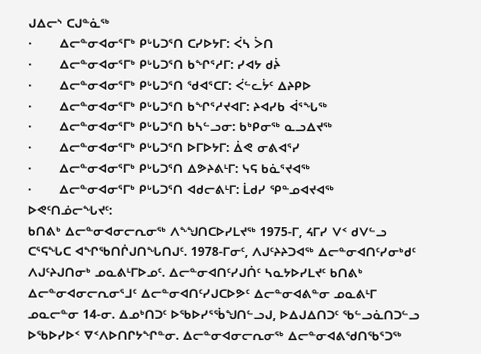ᒍᐃᓕᔅ ᑕᒍᓐᓈᖅ
·       ᐃᓕᓐᓂᐊᓂᕐᒥᒃ ᑭᒡᒐᑐᕐᑎ ᑕᓯᐅᔭᒥ: ᐹᓴ ᐴᑎ
·       ᐃᓕᓐᓂᐊᓂᕐᒥᒃ ᑭᒡᒐᑐᕐᑎ ᑲᖏᕐᓱᒥ: ᓯᐊᔭ ᑯᔩ
·       ᐃᓕᓐᓂᐊᓂᕐᒥᒃ ᑭᒡᒐᑐᕐᑎ ᖁᐊᕐᑕᒥ: ᐹᓪᓚᔮᑦ ᐃᔨᑭᐅ
·       ᐃᓕᓐᓂᐊᓂᕐᒥᒃ ᑭᒡᒐᑐᕐᑎ ᑲᖏᕐᓱᔪᐊᒥ: ᔨᐊᓯᑲ ᐋᕐᖓᖅ
·       ᐃᓕᓐᓂᐊᓂᕐᒥᒃ ᑭᒡᒐᑐᕐᑎ ᑲᓴᓪᓗᓂ: ᑲᒃᑭᓂᖅ ᓇᓗᐃᔪᖅ
·       ᐃᓕᓐᓂᐊᓂᕐᒥᒃ ᑭᒡᒐᑐᕐᑎ ᐅᒥᐅᔭᒥ: ᐄᕙ ᓂᕕᐊᕐᓯ
·       ᐃᓕᓐᓂᐊᓂᕐᒥᒃ ᑭᒡᒐᑐᕐᑎ ᐃᕗᔨᕕᒻᒥ: ᓭᕋ ᑲᓈᕐᔪᐊᖅ
·       ᐃᓕᓐᓂᐊᓂᕐᒥᒃ ᑭᒡᒐᑐᕐᑎ ᐊᑯᓕᕕᒻᒥ: ᒫᑯᓯ ᕿᓐᓄᐊᔪᐊᖅ
ᐅᕙᑦᑎᓅᓕᖓᔪᑦ:
ᑲᑎᕕᒃ ᐃᓕᓐᓂᐊᓂᓕᕆᓂᖅ ᐱᖕᖑᑎᑕᐅᓯᒪᔪᖅ 1975-ᒥ, ᔦᒥᓯ ᐯᑉ ᑯᐯᓪᓗ ᑕᕐᕋᖓᑕ ᐊᖏᖃᑎᒌᒍᑎᖓᑎᒍᑦ. 1978-ᒥᓂᑦ, ᐱᒍᑦᔨᔨᑐᐊᖅ ᐃᓕᓐᓂᐊᑎᑦᓯᓂᒃᑯᑦ ᐱᒍᑦᔨᒍᑎᓂᒃ ᓄᓇᕕᒻᒥᐅᓄᑦ. ᐃᓕᓐᓂᐊᑎᑦᓯᒍᑏᑦ ᓴᓇᔭᐅᓯᒪᔪᑦ ᑲᑎᕕᒃ ᐃᓕᓐᓂᐊᓂᓕᕆᓂᕐᒧᑦ ᐃᓕᓐᓂᐊᑎᑦᓯᒍᑕᐅᕗᑦ ᐃᓕᓐᓂᐊᕕᓐᓂ ᓄᓇᕕᒻᒥ ᓄᓇᓕᓐᓂ 14-ᓂ. ᐃᓄᒃᑎᑐᑦ ᐅᖃᐅᓯᕐᖄᖑᑎᓪᓗᒍ, ᐅᐃᒍᐃᑎᑐᑦ ᖃᓪᓗᓈᑎᑐᓪᓗ ᐅᖃᐅᓯᐅᑉ ᐁᑉᐱᐅᑎᒋᔭᖏᓐᓂ. ᐃᓕᓐᓂᐊᓂᓕᕆᓂᖅ ᐃᓕᓐᓂᐊᕕᖁᑎᖃᕐᑐᖅ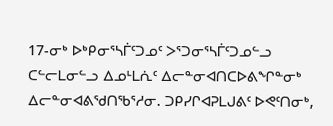17-ᓂᒃ ᐅᒃᑭᓂᕐᓴᒦᑦᑐᓄᑦ ᐳᕐᑐᓂᕐᓴᒦᑦᑐᓄᓪᓗ ᑕᓪᓕᒪᓂᓪᓗ ᐃᓄᒻᒪᕇᑦ ᐃᓕᓐᓂᐊᑎᑕᐅᕕᖏᓐᓂᒃ ᐃᓕᓐᓂᐊᕕᖁᑎᖃᕐᓱᓂ. ᑐᑭᓯᒋᐊᕈᒪᒍᕕᑦ ᐅᕙᑦᑎᓂᒃ,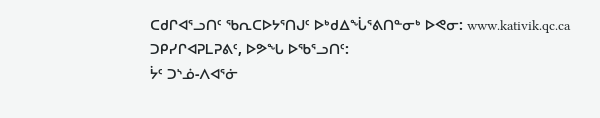ᑕᑯᒋᐊᕐᓗᑎᑦ ᖃᕆᑕᐅᔭᕐᑎᒍᑦ ᐅᒃᑯᐃᖔᕐᕕᑎᓐᓂᒃ ᐅᕙᓂ: www.kativik.qc.ca
ᑐᑭᓯᒋᐊᕈᒪᕈᕕᑦ, ᐅᕗᖓ ᐅᖃᕐᓗᑎᑦ:
ᔮᑦ ᑐᔅᓅ-ᐱᐊᕐᓃ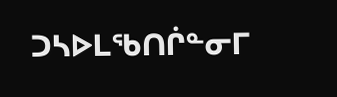ᑐᓴᐅᒪᖃᑎᒌᓐᓂᒥ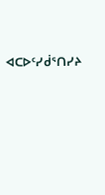ᐊᑕᐅᑦᓯᑰᕐᑎᓯᔨ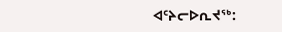ᐊᑦᔨᓕᐅᕆᔪᖅ: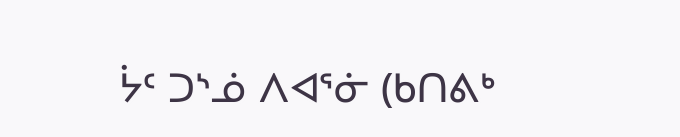ᔮᑦ ᑐᔅᓅ ᐱᐊᕐᓃ (ᑲᑎᕕᒃ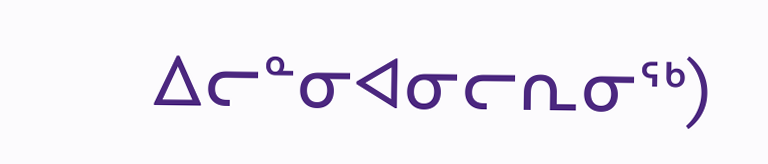ᐃᓕᓐᓂᐊᓂᓕᕆᓂᖅ)